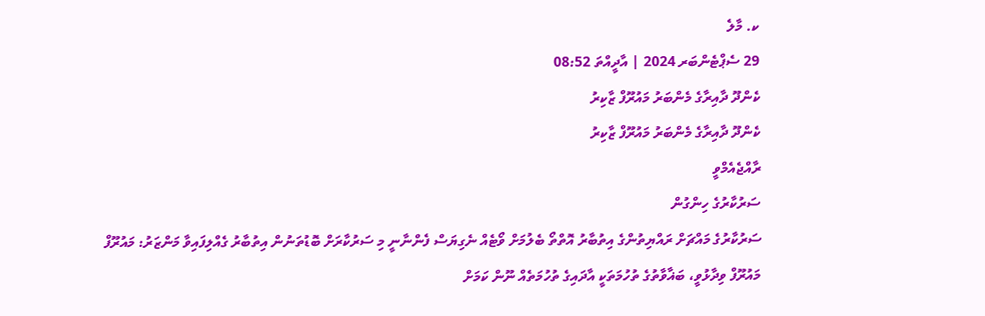ކ. މާލެ
29 ސެޕްޓެންބަރ 2024 | އާދީއްތަ 08:52
ކެންދޫ ދާއިރާގެ މެންބަރު މައުރޫފް ޒާކިރު
ކެންދޫ ދާއިރާގެ މެންބަރު މައުރޫފް ޒާކިރު
ރާއްޖެއެމްވީ
ސަރުކާރުގެ ހިންގުން
ސަރުކާރުގެ މައްޗަށް ރައްޔިތުންގެ އިތުބާރު އޮތްތޯ ބެލުމަށް ވޯޓެއް ނެގިޔަސް ފެންނާނީ މި ސަރުކާރަށް ބޮޑުތަނުން އިތުބާރު ގެއްލިފައިވާ މަންޒަރު: މައުރޫފް
މައުރޫފް ވިދާޅުވީ، ބަޣާވާތުގެ ތުހުމަތަކީ އާދައިގެ ތުހުމަތެއް ނޫން ކަމަށް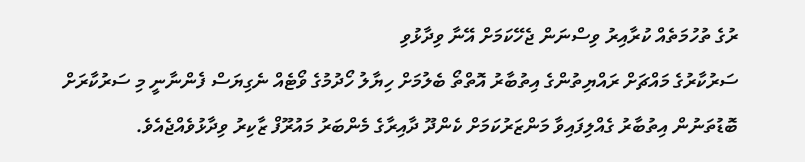ރުގެ ތުހުމަތެއް ކުރާއިރު ވިސްނަން ޖެހޭކަމަށް އޭނާ ވިދާޅުވި
ސަރުކާރުގެ މައްޗަށް ރައްޔިތުންގެ އިތުބާރު އޮތްތޯ ބެލުމަށް ހިޔާލު ހޯދުމުގެ ވޯޓެއް ނެގިޔަސް ފެންނާނީ މި ސަރުކާރަށް ބޮޑުތަނުން އިތުބާރު ގެއްލިފައިވާ މަންޒަރުކަމަށް ކެންދޫ ދާއިރާގެ މެންބަރު މައުރޫފް ޒާކިރު ވިދާޅުވެއްޖެއެވެ.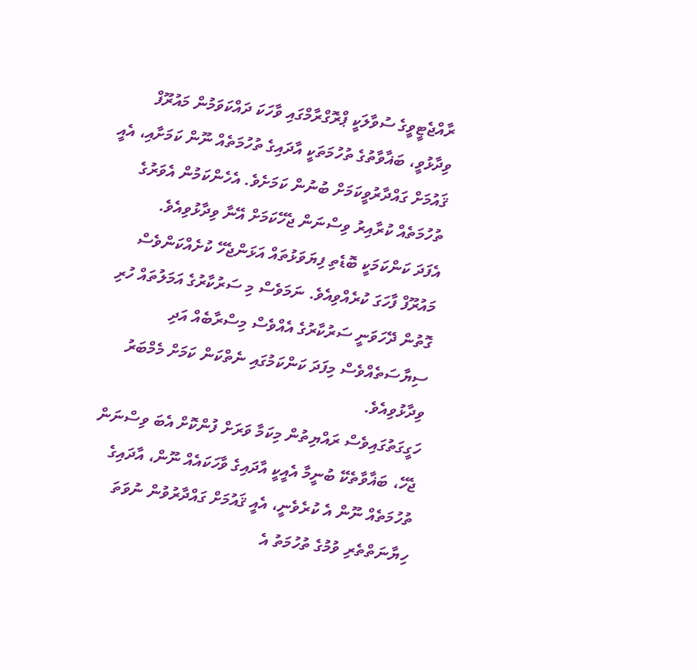ރާއްޖެޓީވީގެ ސުވާލަކީ ޕްރޮގްރާމްގައި ވާހަކަ ދައްކަވަމުން މައުރޫފް ވިދާޅުވީ، ބަޣާވާތުގެ ތުހުމަތަކީ އާދައިގެ ތުހުމަތެއް ނޫން ކަމަށާއި، އެއީ ޤައުމަށް ގައްދާރުވީކަމަށް ބުނުން ކަމަށެވެ. އެހެންކަމުން އެވަރުގެ ތުހުމަތެއް ކުރާއިރު ވިސްނަން ޖެހޭކަމަށް އޭނާ ވިދާޅުވިއެވެ.
އެފަދަ ކަންކަމަކީ ބޮޑެތި ފިޔަވަޅުތައް އަޅަންޖެހޭ ކުށެއްކަންވެސް މައުރޫފް ފާހަގަ ކުރެއްވިއެވެ. ނަމަވެސް މި ސަރުކާރުގެ އަމަލުތައް ހުރި ގޮތުން ދޭހަވަނީ ސަރުކާރުގެ އެއްވެސް މިސްރާބެއް އަދި ސިޔާސަތެއްވެސް މިފަދަ ކަންކަމުގައި ނެތްކަން ކަމަށް މެމްބަރު ވިދާޅުވިއެވެ.
ހަގީގަތުގައިވެސް ރައްޔިތުން މިކަމާ ވަރަށް ފުންކޮށް އެބަ ވިސްނަން ޖެހޭ، ބަޣާވާތެކޭ ބުނީމާ އެއީކީ އާދައިގެ ވާހަކައެއް ނޫން، އާދައިގެ ތުހުމަތެއް ނޫން އެ ކުރެވެނީ، އެއީ ޤައުމަށް ގައްދާރުވުން ނުވަތަ ހިޔާނަތްތެރި ވުމުގެ ތުހުމަތު އެ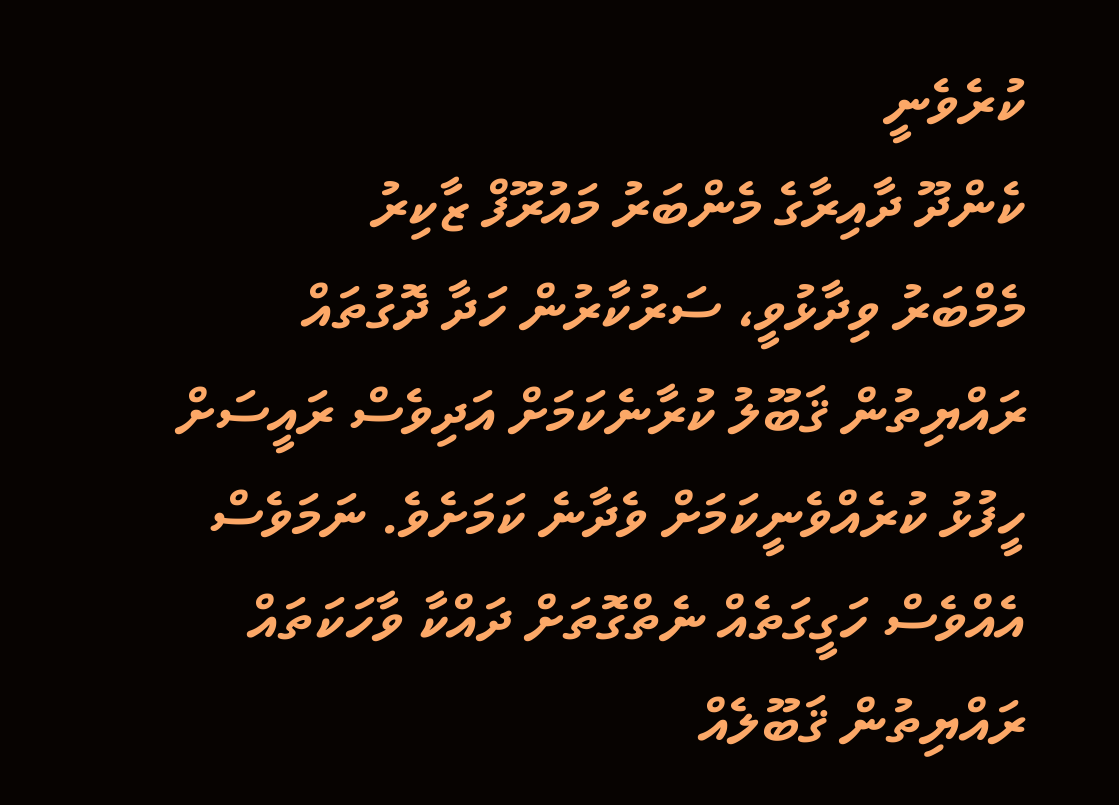ކުރެވެނީ
ކެންދޫ ދާއިރާގެ މެންބަރު މައުރޫފް ޒާކިރު
މެމްބަރު ވިދާޅުވީ، ސަރުކާރުން ހަދާ ދޮގުތައް ރައްޔިތުން ޤަބޫލު ކުރާނެކަމަށް އަދިވެސް ރައީސަށް ހީފުޅު ކުރެއްވެނީކަމަށް ވެދާނެ ކަމަށެވެ. ނަމަވެސް އެއްވެސް ހަގީގަތެއް ނެތްގޮތަށް ދައްކާ ވާހަކަތައް ރައްޔިތުން ޤަބޫލެއް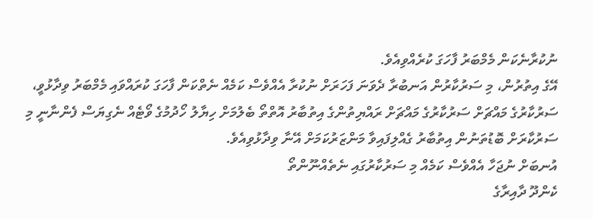ނުކުރާނެކަން މެމްބަރު ފާހަގަ ކުރެއްވިއެވެ.
އޭގެ އިތުރުން، މި ސަރުކާރުން އަނބުރާ ދެވަނަ ފަހަރަށް ނުކުރާ އެއްވެސް ކަމެއް ނެތްކަން ފާހަގަ ކުރައްވައި މެމްބަރު ވިދާޅުވީ، ސަރުކާރުގެ މައްޗަށް ސަރުކާރުގެ މައްޗަށް ރައްޔިތުންގެ އިތުބާރު އޮތްތޯ ބެލުމަށް ހިޔާލު ހޯދުމުގެ ވޯޓެއް ނެގިޔަސް ފެންނާނީ މި ސަރުކާރަށް ބޮޑުތަނުން އިތުބާރު ގެއްލިފައިވާ މަންޒަރުކަމަށް އޭނާ ވިދާޅުވިއެވެ.
އުނބަށް ނުޖަހާ އެއްވެސް ކަމެއް މި ސަރުކާރުގައި ނެތެއްނޫންތޯ
ކެންދޫ ދާއިރާގެ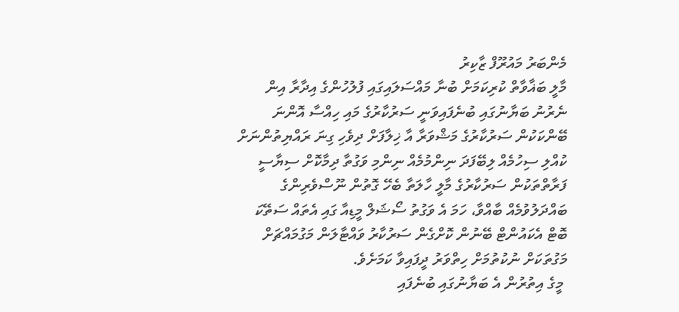މެންބަރު މައުރޫފް ޒާކިރު
މާލީ ބަޣާވާތް ކުރިކަމަށް ބުނާ މައްސަލައިގައި ފުލުހުންގެ އިދާރާ އިން ނެރުނު ބަޔާނުގައި ބުނެފައިވަނީ ސަރުކާރުގެ މައި ހިއްސާ އޮންނަ ބޭންކަކުން ސަރުކާރުގެ މަޝްވަރާ އާ ޚިލާފަށް ދިވެހި ގިނަ ރައްޔިތުންނަށް ކުއްލި ސިހުމެއް ލިބޭފަދަ ނިންމުމެއް ނިންމި ވަގުތާ ދިމާކޮށް ސިޔާސީ ފަރާތްތަކުން ސަރުކާރުގެ މާލީ ހާލަތާ ބެހޭ ގޮތުން ނޫސްވެރިންގެ ބައްދަލުވުމެއް ބާއްވާ، ހަމަ އެ ވަގުތު ސޯޝަލް މީޑިއާ ގައި އެތައް ސަތޭކަ ބޮޓް އެކައުންޓް ބޭނުން ކޮށްގެން ސަރުކާރު ވައްޓާލަން މަގުމައްޗަށް މަގުތަކަށް ނުކުތުމަށް ހިތްވަރު ދީފައިވާ ކަމަށެވެ.
 މީގެ އިތުރުން އެ ބަޔާނުގައި ބުނެފައި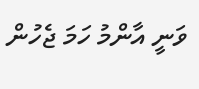ވަނީ އާންމު ހަމަ ޖެހުން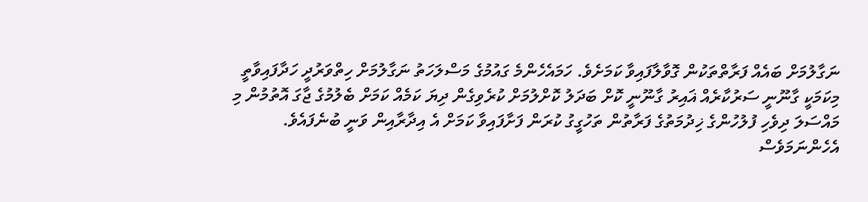ނަގާލުމަށް ބައެއް ފަރާތްތަކުން ގޮވާލާފައިވާ ކަމަށެވެ. ހަމައެހެންމެ ގައުމުގެ މަސްލަހަތު ނަގާލުމަށް ހިތްވަރުދީ ހަދާފައިވާތީ މިކަމަކީ ގާނޫނީ ސަރުކާރެއް ޣައިރު ގާނޫނީ ކޮށް ބަދަލު ކޮށްލުމަށް ކުރެވިގެން ދިޔަ ކަމެއް ކަމަށް ބެލުމުގެ ޖާގަ އޮތުމުން މި މައްސަލަ ދިވެހި ފުލުހުންގެ ޚިދުމަތުގެ ފަރާތުން ތަހުގީގު ކުރަން ފަށާފައިވާ ކަމަށް އެ އިދާރާއިން ވަނީ ބުނެފައެވެ.
އެހެންނަމަވެސް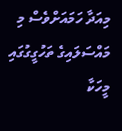މިއަދާ ހަމައަށްވެސް މި މައްސަލައިގެ ތަހުގީގުގައި މީހަކާ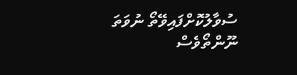ސުވާލުކޮށްފައިވޭތޯ ނުވަތަ ނޫންތޯވެސް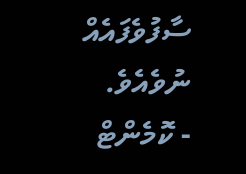ސާފުވެފައެއް ނުވެއެވެ.
- ކޮމެންޓް